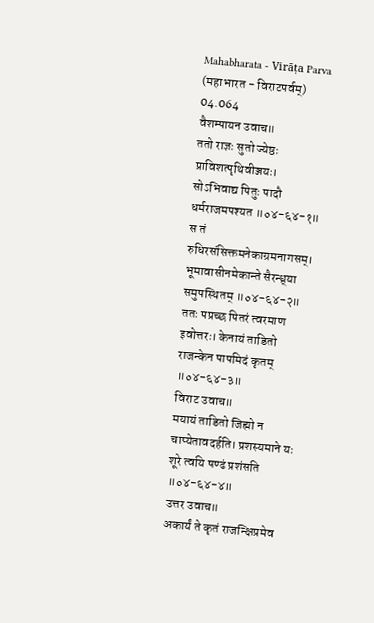Mahabharata - Virāṭa Parva (महाभारत - विराटपर्वम्)
04.064
वैशम्पायन उवाच॥
ततो राज्ञः सुतो ज्येष्ठः प्राविशत्पृथिवीञ्जयः। सोऽभिवाद्य पितुः पादौ धर्मराजमपश्यत ॥०४-६४-१॥
स तं रुधिरसंसिक्तमनेकाग्रमनागसम्। भूमावासीनमेकान्ते सैरन्ध्र्या समुपस्थितम् ॥०४-६४-२॥
ततः पप्रच्छ पितरं त्वरमाण इवोत्तरः। केनायं ताडितो राजन्केन पापमिदं कृतम् ॥०४-६४-३॥
विराट उवाच॥
मयायं ताडितो जिह्मो न चाप्येतावदर्हति। प्रशस्यमाने यः शूरे त्वयि षण्ढं प्रशंसति ॥०४-६४-४॥
उत्तर उवाच॥
अकार्यं ते कृतं राजन्क्षिप्रमेव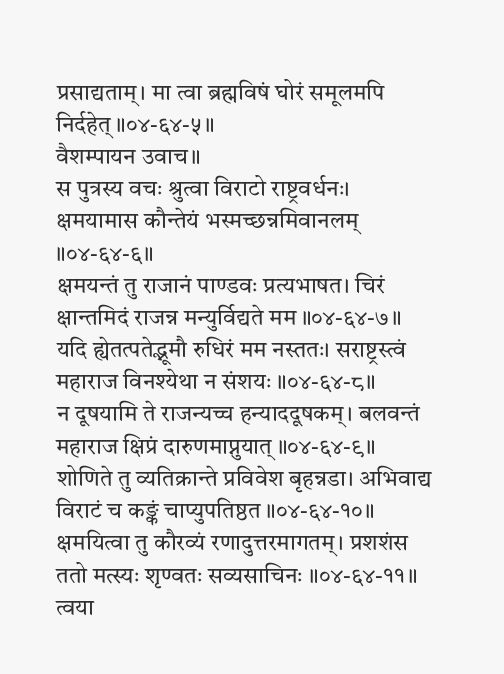प्रसाद्यताम्। मा त्वा ब्रह्मविषं घोरं समूलमपि निर्दहेत् ॥०४-६४-५॥
वैशम्पायन उवाच॥
स पुत्रस्य वचः श्रुत्वा विराटो राष्ट्रवर्धनः। क्षमयामास कौन्तेयं भस्मच्छन्नमिवानलम् ॥०४-६४-६॥
क्षमयन्तं तु राजानं पाण्डवः प्रत्यभाषत। चिरं क्षान्तमिदं राजन्न मन्युर्विद्यते मम ॥०४-६४-७॥
यदि ह्येतत्पतेद्भूमौ रुधिरं मम नस्ततः। सराष्ट्रस्त्वं महाराज विनश्येथा न संशयः ॥०४-६४-८॥
न दूषयामि ते राजन्यच्च हन्याददूषकम्। बलवन्तं महाराज क्षिप्रं दारुणमाप्नुयात् ॥०४-६४-९॥
शोणिते तु व्यतिक्रान्ते प्रविवेश बृहन्नडा। अभिवाद्य विराटं च कङ्कं चाप्युपतिष्ठत ॥०४-६४-१०॥
क्षमयित्वा तु कौरव्यं रणादुत्तरमागतम्। प्रशशंस ततो मत्स्यः शृण्वतः सव्यसाचिनः ॥०४-६४-११॥
त्वया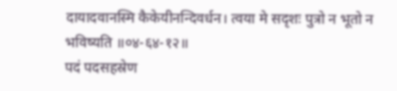दायादवानस्मि कैकेयीनन्दिवर्धन। त्वया मे सदृशः पुत्रो न भूतो न भविष्यति ॥०४-६४-१२॥
पदं पदसहस्रेण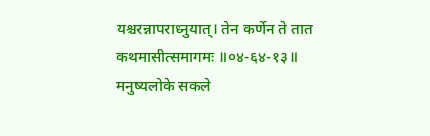यश्चरन्नापराध्नुयात्। तेन कर्णेन ते तात कथमासीत्समागमः ॥०४-६४-१३॥
मनुष्यलोके सकले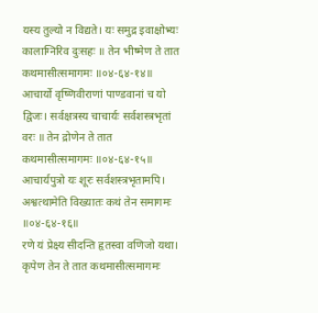यस्य तुल्यो न विद्यते। यः समुद्र इवाक्षोभ्यः कालाग्निरिव दुःसहः ॥ तेन भीष्मेण ते तात कथमासीत्समागमः ॥०४-६४-१४॥
आचार्यो वृष्णिवीराणां पाण्डवानां च यो द्विजः। सर्वक्षत्रस्य चाचार्यः सर्वशस्त्रभृतां वरः ॥ तेन द्रोणेन ते तात कथमासीत्समागमः ॥०४-६४-१५॥
आचार्यपुत्रो यः शूरः सर्वशस्त्रभृतामपि। अश्वत्थामेति विख्यातः कथं तेन समागमः ॥०४-६४-१६॥
रणे यं प्रेक्ष्य सीदन्ति हृतस्वा वणिजो यथा। कृपेण तेन ते तात कथमासीत्समागमः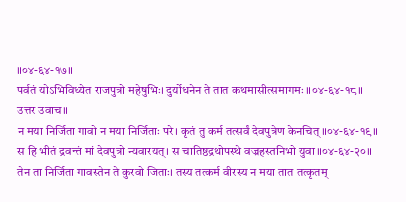॥०४-६४-१७॥
पर्वतं योऽभिविध्येत राजपुत्रो महेषुभिः। दुर्योधनेन ते तात कथमासीत्समागमः ॥०४-६४-१८॥
उत्तर उवाच॥
न मया निर्जिता गावो न मया निर्जिताः परे। कृतं तु कर्म तत्सर्वं देवपुत्रेण केनचित् ॥०४-६४-१९॥
स हि भीतं द्रवन्तं मां देवपुत्रो न्यवारयत्। स चातिष्ठद्रथोपस्थे वज्रहस्तनिभो युवा ॥०४-६४-२०॥
तेन ता निर्जिता गावस्तेन ते कुरवो जिताः। तस्य तत्कर्म वीरस्य न मया तात तत्कृतम्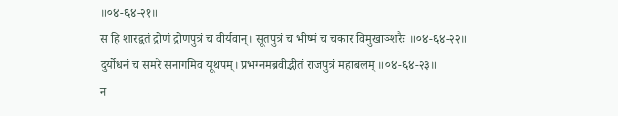॥०४-६४-२१॥
स हि शारद्वतं द्रोणं द्रोणपुत्रं च वीर्यवान्। सूतपुत्रं च भीष्मं च चकार विमुखाञ्शरैः ॥०४-६४-२२॥
दुर्योधनं च समरे सनागमिव यूथपम्। प्रभग्नमब्रवीद्भीतं राजपुत्रं महाबलम् ॥०४-६४-२३॥
न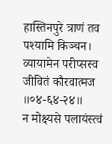हास्तिनपुरे त्राणं तव पश्यामि किञ्चन। व्यायामेन परीप्सस्व जीवितं कौरवात्मज ॥०४-६४-२४॥
न मोक्ष्यसे पलायंस्त्वं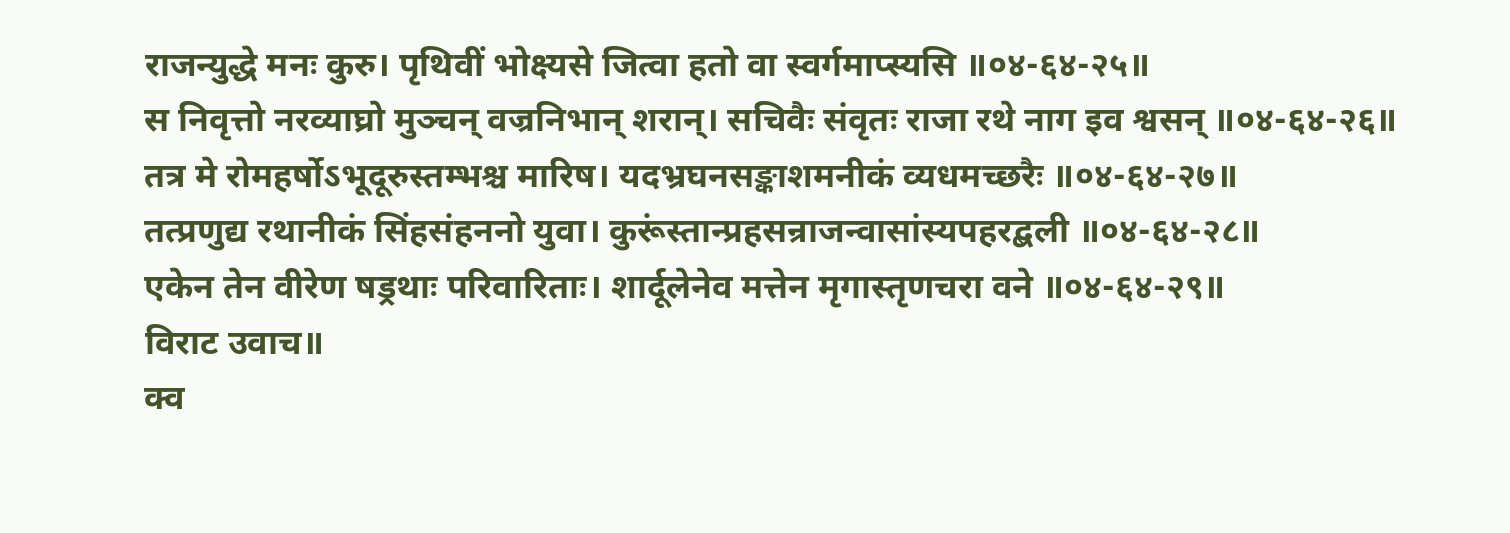राजन्युद्धे मनः कुरु। पृथिवीं भोक्ष्यसे जित्वा हतो वा स्वर्गमाप्स्यसि ॥०४-६४-२५॥
स निवृत्तो नरव्याघ्रो मुञ्चन् वज्रनिभान् शरान्। सचिवैः संवृतः राजा रथे नाग इव श्वसन् ॥०४-६४-२६॥
तत्र मे रोमहर्षोऽभूदूरुस्तम्भश्च मारिष। यदभ्रघनसङ्काशमनीकं व्यधमच्छरैः ॥०४-६४-२७॥
तत्प्रणुद्य रथानीकं सिंहसंहननो युवा। कुरूंस्तान्प्रहसन्राजन्वासांस्यपहरद्बली ॥०४-६४-२८॥
एकेन तेन वीरेण षड्रथाः परिवारिताः। शार्दूलेनेव मत्तेन मृगास्तृणचरा वने ॥०४-६४-२९॥
विराट उवाच॥
क्व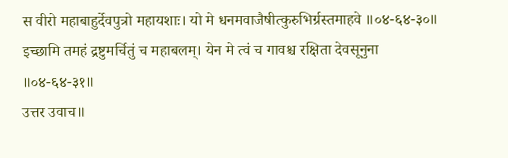स वीरो महाबाहुर्देवपुत्रो महायशाः। यो मे धनमवाजैषीत्कुरुभिर्ग्रस्तमाहवे ॥०४-६४-३०॥
इच्छामि तमहं द्रष्टुमर्चितुं च महाबलम्। येन मे त्वं च गावश्च रक्षिता देवसूनुना ॥०४-६४-३१॥
उत्तर उवाच॥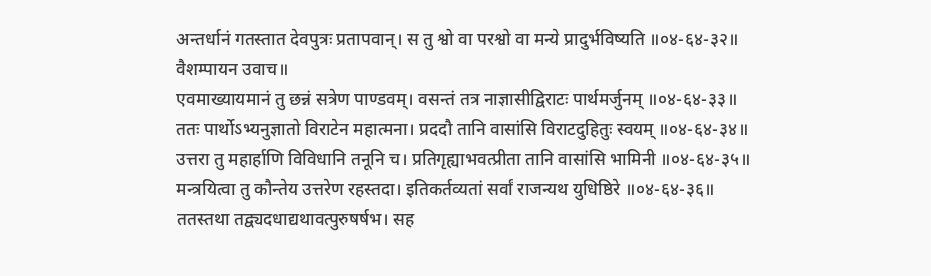अन्तर्धानं गतस्तात देवपुत्रः प्रतापवान्। स तु श्वो वा परश्वो वा मन्ये प्रादुर्भविष्यति ॥०४-६४-३२॥
वैशम्पायन उवाच॥
एवमाख्यायमानं तु छन्नं सत्रेण पाण्डवम्। वसन्तं तत्र नाज्ञासीद्विराटः पार्थमर्जुनम् ॥०४-६४-३३॥
ततः पार्थोऽभ्यनुज्ञातो विराटेन महात्मना। प्रददौ तानि वासांसि विराटदुहितुः स्वयम् ॥०४-६४-३४॥
उत्तरा तु महार्हाणि विविधानि तनूनि च। प्रतिगृह्याभवत्प्रीता तानि वासांसि भामिनी ॥०४-६४-३५॥
मन्त्रयित्वा तु कौन्तेय उत्तरेण रहस्तदा। इतिकर्तव्यतां सर्वां राजन्यथ युधिष्ठिरे ॥०४-६४-३६॥
ततस्तथा तद्व्यदधाद्यथावत्पुरुषर्षभ। सह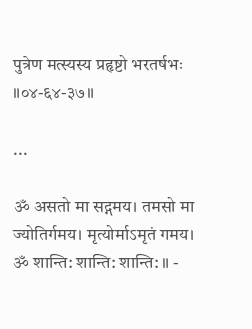पुत्रेण मत्स्यस्य प्रहृष्टो भरतर्षभः ॥०४-६४-३७॥

...

ॐ असतो मा सद्गमय। तमसो मा ज्योतिर्गमय। मृत्योर्माऽमृतं गमय। ॐ शान्ति: शान्ति: शान्ति: ॥ -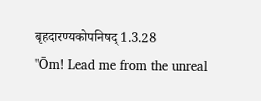बृहदारण्यकोपनिषद् 1.3.28
"Ōm! Lead me from the unreal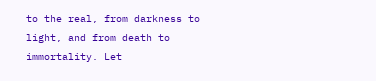to the real, from darkness to light, and from death to immortality. Let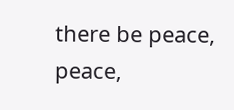there be peace, peace,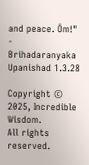and peace. Ōm!" - Brihadaranyaka Upanishad 1.3.28

Copyright © 2025, Incredible Wisdom.
All rights reserved.